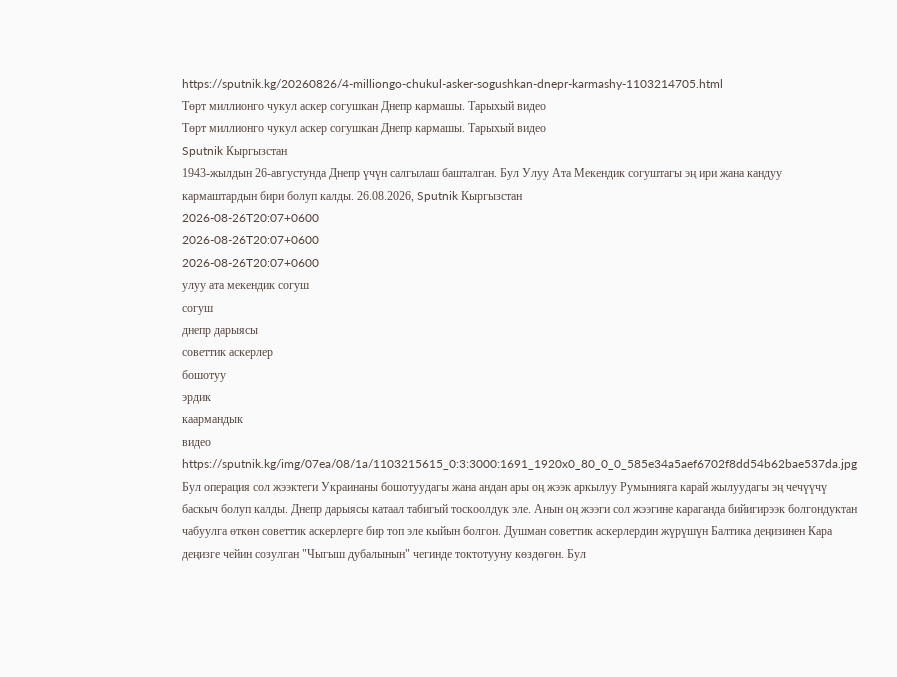https://sputnik.kg/20260826/4-milliongo-chukul-asker-sogushkan-dnepr-karmashy-1103214705.html
Төрт миллионго чукул аскер согушкан Днепр кармашы. Тарыхый видео
Төрт миллионго чукул аскер согушкан Днепр кармашы. Тарыхый видео
Sputnik Кыргызстан
1943-жылдын 26-августунда Днепр үчүн салгылаш башталган. Бул Улуу Ата Мекендик согуштагы эң ири жана кандуу кармаштардын бири болуп калды. 26.08.2026, Sputnik Кыргызстан
2026-08-26T20:07+0600
2026-08-26T20:07+0600
2026-08-26T20:07+0600
улуу ата мекендик согуш
согуш
днепр дарыясы
советтик аскерлер
бошотуу
эрдик
каармандык
видео
https://sputnik.kg/img/07ea/08/1a/1103215615_0:3:3000:1691_1920x0_80_0_0_585e34a5aef6702f8dd54b62bae537da.jpg
Бул операция сол жээктеги Украинаны бошотуудагы жана андан ары оң жээк аркылуу Румынияга карай жылуудагы эң чечүүчү баскыч болуп калды. Днепр дарыясы катаал табигый тоскоолдук эле. Анын оң жээги сол жээгине караганда бийигирээк болгондуктан чабуулга өткөн советтик аскерлерге бир топ эле кыйын болгон. Душман советтик аскерлердин жүрүшүн Балтика деңизинен Кара деңизге чейин созулган "Чыгыш дубалынын" чегинде токтотууну көздөгөн. Бул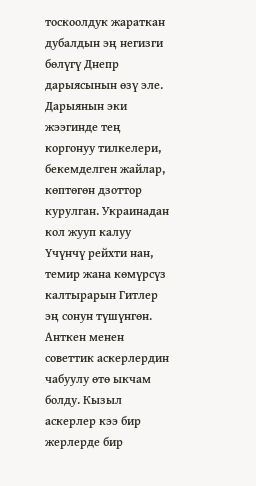тоскоолдук жараткан дубалдын эң негизги бөлүгү Днепр дарыясынын өзү эле. Дарыянын эки жээгинде тең коргонуу тилкелери, бекемделген жайлар, көптөгөн дзоттор курулган. Украинадан кол жууп калуу Үчүнчү рейхти нан, темир жана көмүрсүз калтырарын Гитлер эң сонун түшүнгөн. Анткен менен советтик аскерлердин чабуулу өтө ыкчам болду. Кызыл аскерлер кээ бир жерлерде бир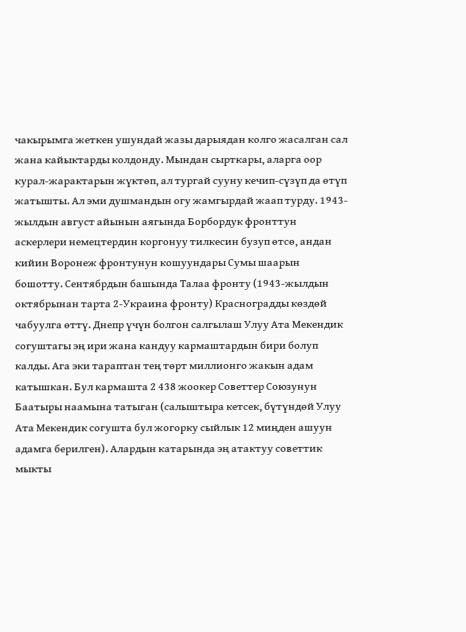чакырымга жеткен ушундай жазы дарыядан колго жасалган сал жана кайыктарды колдонду. Мындан сырткары, аларга оор курал-жарактарын жүктөп, ал тургай сууну кечип-сүзүп да өтүп жатышты. Ал эми душмандын огу жамгырдай жаап турду. 1943-жылдын август айынын аягында Борбордук фронттун аскерлери немецтердин коргонуу тилкесин бузуп өтсө, андан кийин Воронеж фронтунун кошуундары Сумы шаарын бошотту. Сентябрдын башында Талаа фронту (1943-жылдын октябрынан тарта 2-Украина фронту) Красноградды көздөй чабуулга өттү. Днепр үчүн болгон салгылаш Улуу Ата Мекендик согуштагы эң ири жана кандуу кармаштардын бири болуп калды. Ага эки тараптан тең төрт миллионго жакын адам катышкан. Бул кармашта 2 438 жоокер Советтер Союзунун Баатыры наамына татыган (салыштыра кетсек, бүтүндөй Улуу Ата Мекендик согушта бул жогорку сыйлык 12 миңден ашуун адамга берилген). Алардын катарында эң атактуу советтик мыкты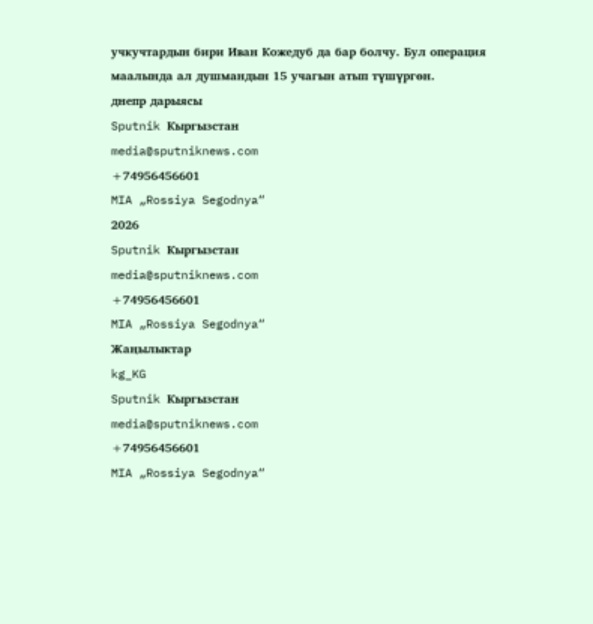учкучтардын бири Иван Кожедуб да бар болчу. Бул операция маалында ал душмандын 15 учагын атып түшүргөн.
днепр дарыясы
Sputnik Кыргызстан
media@sputniknews.com
+74956456601
MIA „Rossiya Segodnya“
2026
Sputnik Кыргызстан
media@sputniknews.com
+74956456601
MIA „Rossiya Segodnya“
Жаңылыктар
kg_KG
Sputnik Кыргызстан
media@sputniknews.com
+74956456601
MIA „Rossiya Segodnya“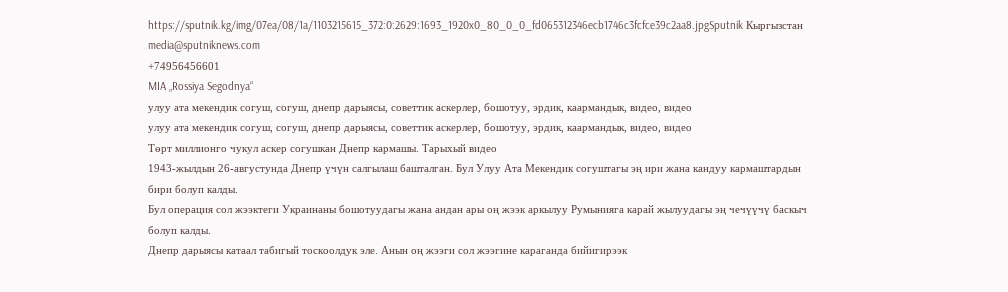https://sputnik.kg/img/07ea/08/1a/1103215615_372:0:2629:1693_1920x0_80_0_0_fd065312346ecb1746c3fcfce39c2aa8.jpgSputnik Кыргызстан
media@sputniknews.com
+74956456601
MIA „Rossiya Segodnya“
улуу ата мекендик согуш, согуш, днепр дарыясы, советтик аскерлер, бошотуу, эрдик, каармандык, видео, видео
улуу ата мекендик согуш, согуш, днепр дарыясы, советтик аскерлер, бошотуу, эрдик, каармандык, видео, видео
Төрт миллионго чукул аскер согушкан Днепр кармашы. Тарыхый видео
1943-жылдын 26-августунда Днепр үчүн салгылаш башталган. Бул Улуу Ата Мекендик согуштагы эң ири жана кандуу кармаштардын бири болуп калды.
Бул операция сол жээктеги Украинаны бошотуудагы жана андан ары оң жээк аркылуу Румынияга карай жылуудагы эң чечүүчү баскыч болуп калды.
Днепр дарыясы катаал табигый тоскоолдук эле. Анын оң жээги сол жээгине караганда бийигирээк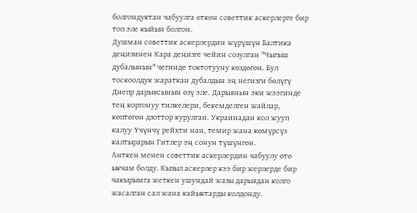болгондуктан чабуулга өткөн советтик аскерлерге бир топ эле кыйын болгон.
Душман советтик аскерлердин жүрүшүн Балтика деңизинен Кара деңизге чейин созулган "Чыгыш дубалынын" чегинде токтотууну көздөгөн. Бул тоскоолдук жараткан дубалдын эң негизги бөлүгү Днепр дарыясынын өзү эле. Дарыянын эки жээгинде тең коргонуу тилкелери, бекемделген жайлар, көптөгөн дзоттор курулган. Украинадан кол жууп калуу Үчүнчү рейхти нан, темир жана көмүрсүз калтырарын Гитлер эң сонун түшүнгөн.
Анткен менен советтик аскерлердин чабуулу өтө ыкчам болду. Кызыл аскерлер кээ бир жерлерде бир чакырымга жеткен ушундай жазы дарыядан колго жасалган сал жана кайыктарды колдонду.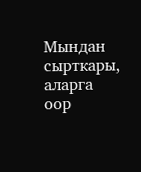Мындан сырткары, аларга оор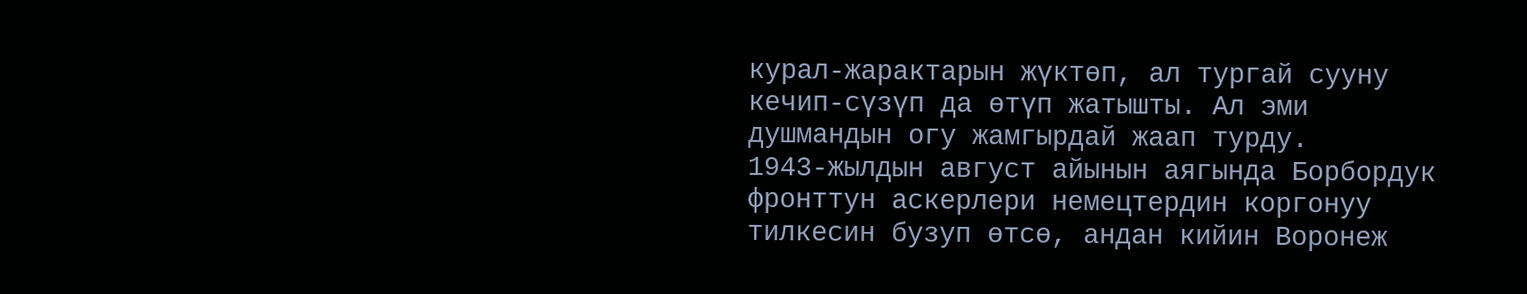курал-жарактарын жүктөп, ал тургай сууну кечип-сүзүп да өтүп жатышты. Ал эми душмандын огу жамгырдай жаап турду.
1943-жылдын август айынын аягында Борбордук фронттун аскерлери немецтердин коргонуу тилкесин бузуп өтсө, андан кийин Воронеж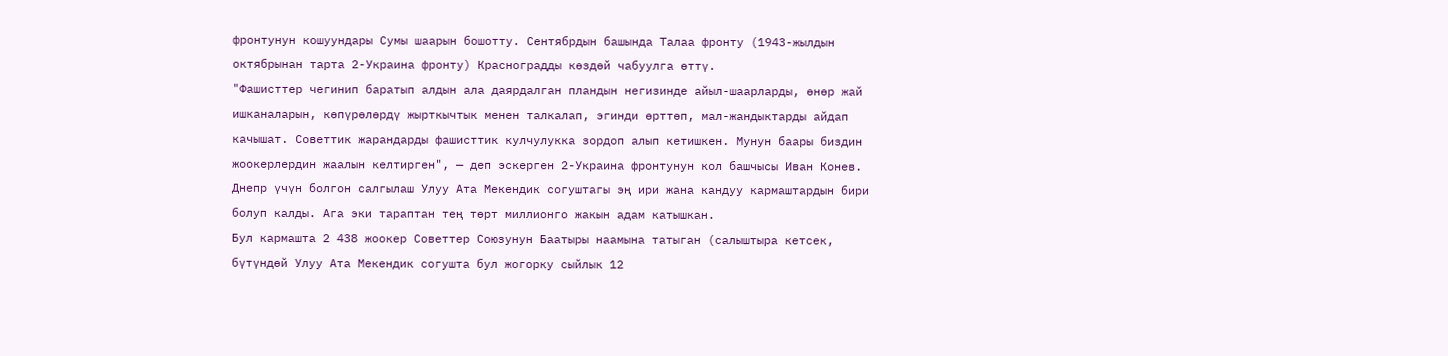фронтунун кошуундары Сумы шаарын бошотту. Сентябрдын башында Талаа фронту (1943-жылдын октябрынан тарта 2-Украина фронту) Красноградды көздөй чабуулга өттү.
"Фашисттер чегинип баратып алдын ала даярдалган пландын негизинде айыл-шаарларды, өнөр жай ишканаларын, көпүрөлөрдү жырткычтык менен талкалап, эгинди өрттөп, мал-жандыктарды айдап качышат. Советтик жарандарды фашисттик кулчулукка зордоп алып кетишкен. Мунун баары биздин жоокерлердин жаалын келтирген", — деп эскерген 2-Украина фронтунун кол башчысы Иван Конев.
Днепр үчүн болгон салгылаш Улуу Ата Мекендик согуштагы эң ири жана кандуу кармаштардын бири болуп калды. Ага эки тараптан тең төрт миллионго жакын адам катышкан.
Бул кармашта 2 438 жоокер Советтер Союзунун Баатыры наамына татыган (салыштыра кетсек, бүтүндөй Улуу Ата Мекендик согушта бул жогорку сыйлык 12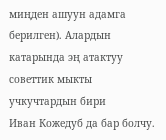миңден ашуун адамга берилген). Алардын катарында эң атактуу советтик мыкты учкучтардын бири
Иван Кожедуб да бар болчу.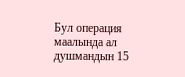Бул операция маалында ал душмандын 15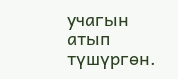учагын атып түшүргөн.